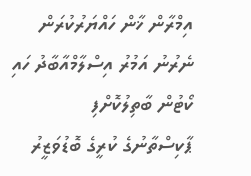އިމްރާން ޚާން ހައްޔަރުކުރަން ނެރުނު އަމުރު އިސްލާމްއާބާދު ހައި ކޯޓުން ބާތިލުކޮށްފި
ޕާކިސްތާނުގެ ކުރީގެ ބޮޑުވަޒީރު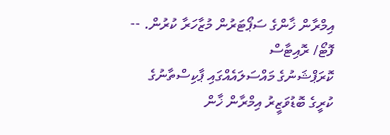އިމްރާން ޚާންގެ ސަޕޯޓަރުން މުޒާހަރާ ކުރުން. -- ފޮޓޯ/ ރޮއިޓާސް
ކޮރަޕްޝަނުގެ މައްސަލައެއްގައި ޕާކިސްތާނުގެ ކުރީގެ ބޮޑުވަޒީރު އިމްރާން ޚާން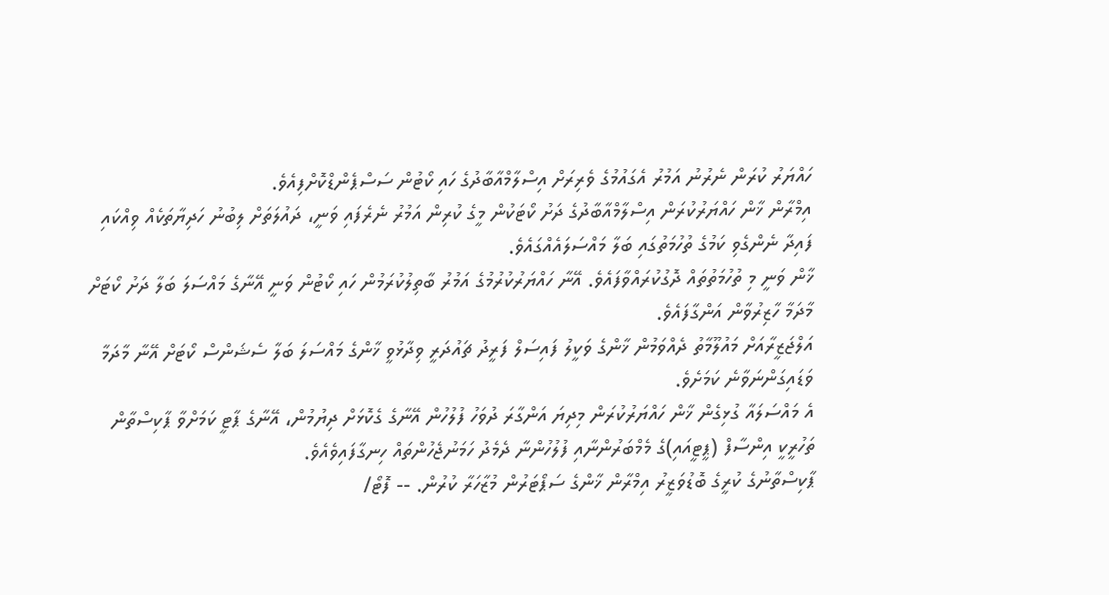ހައްޔަރު ކުރަން ނެރުނު އަމުރު އެގައުމުގެ ވެރިރަށް އިސްލާމްއާބާދުގެ ހައި ކޯޓުން ސަސްޕެންޑްކޮށްފިއެވެ.
އިމްރާން ޚާން ހައްޔަރުކުރަން އިސްލާމްއާބާދުގެ ދަށު ކޯޓަކުން މީގެ ކުރިން އަމުރު ނެރެފައި ވަނީ، ދައުލަތަށް ލިބުނު ހަދިޔާތަކެއް ވިއްކައި ފައިދާ ނެންގެވި ކަމުގެ ތުހުމަތުގައި ބަލާ މައްސަލައެއްގައެވެ.
ޚާން ވަނީ މި ތުހުމަތުތައް ދޮގުކުރައްވާފައެވެ. އޭނާ ހައްޔަރުކުރުމުގެ އަމުރު ބާތިލުކުރަމުން ހައި ކޯޓުން ވަނީ އޭނާގެ މައްސަލަ ބަލާ ދަށު ކޯޓަށް މާދަމާ ހާޒިރުވާން އަންގާފައެވެ.
އަލްޖަޒީރާއަށް މައުލޫމާތު ދެއްވަމުން ޚާންގެ ވަކީލު ފައިސަލް ފަރީދު ޗައުދަރީ ވިދާޅުވީ ޚާންގެ މައްސަލަ ބަލާ ސެޝަންސް ކޯޓަށް އޭނާ މާދަމާ ވަޑައިގަންނަވާނެ ކަމަށެވެ.
އެ މައްސަލައާ ގުޅިގެން ޚާން ހައްޔަރުކުރަން މިދިޔަ އަންގާރަ ދުވަހު ފުލުހުން އޭނާގެ ގެކޮޅަށް ދިޔުމުން، އޭނާގެ ޕާޓީ ކަމަށްވާ ޕާކިސްތާން ތަހުރީކީ އިންސާފް (ޕީޓީއައި)ގެ މެމްބަރުންނާއި ފުލުހުންނާ ދެމެދު ހަމަނުޖެހުންތައް ހިނގާފައިވެއެވެ.
ޕާކިސްތާނުގެ ކުރީގެ ބޮޑުވަޒީރު އިމްރާން ޚާންގެ ސަޕޯޓަރުން މުޒާހަރާ ކުރުން. -- ފޮޓޯ/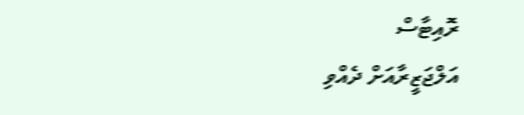ރޮއިޓާސް
އަލްޖަޒީރާއަށް ދެއްވި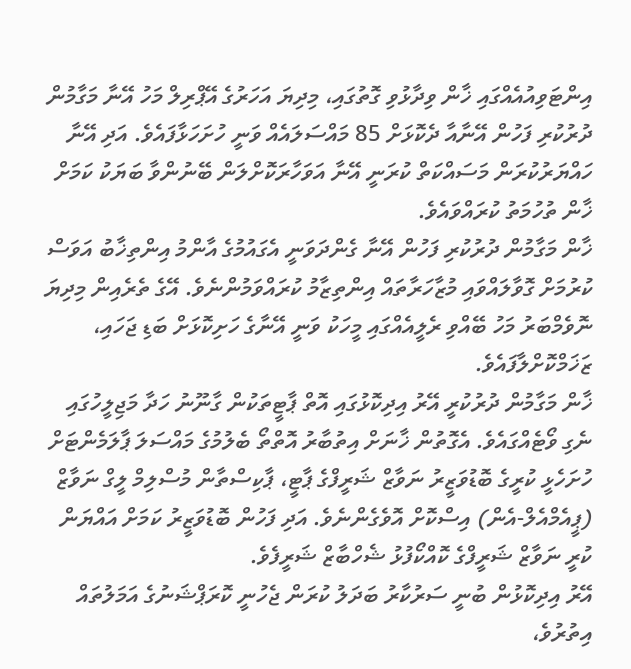އިންޓަވިއުއެއްގައި ޚާން ވިދާޅުވި ގޮތުގައި، މިދިޔަ އަހަރުގެ އޭޕްރިލް މަހު އޭނާ މަގާމުން ދުރުކުރި ފަހުން އޭނާއާ ދެކޮޅަށް 85 މައްސަލައެއް ވަނީ ހުށަހަޅާފައެވެ. އަދި އޭނާ ހައްޔަރުކުރަން މަސައްކަތް ކުރަނީ އޭނާ އަވަހާރަކޮށްލަން ބޭނުންވާ ބަޔަކު ކަމަށް ޚާން ތުހުމަތު ކުރައްވައެވެ.
ޚާން މަގާމުން ދުރުކުރި ފަހުން އޭނާ ގެންދަވަނީ އެގައުމުގެ އާންމު އިންތިޚާބު އަވަސް ކުރުމަށް ގޮވާލައްވައި މުޒާހަރާތައް އިންތިޒާމު ކުރައްވަމުންނެވެ. އޭގެ ތެރެއިން މިދިޔަ ނޮވެމްބަރު މަހު ބޭއްވި ރެލީއެއްގައި މީހަކު ވަނީ އޭނާގެ ހަށިކޮޅަށް ބަޑި ޖަހައި، ޒަޚަމްކޮށްލާފައެވެ.
ޚާން މަގާމުން ދުރުކުރީ އޭރު އިދިކޮޅުގައި އޮތް ޕާޓީތަކުން ގާނޫނު ހަދާ މަޖިލީހުގައި ނެގި ވޯޓެއްގައެވެ. އެގޮތުން ޚާނަށް އިތުބާރު އޮތްތޯ ބެލުމުގެ މައްސަލަ ޕާލަމެންޓަށް ހުށަހެޅީ ކުރީގެ ބޮޑުވަޒީރު ނަވާޒް ޝަރީފްގެ ޕާޓީ، ޕާކިސްތާން މުސްލިމް ލީގް ނަވާޒް (ޕީއެމްއެލް-އެން) އިސްކޮށް އޮވެގެންނެވެ. އަދި ފަހުން ބޮޑުވަޒީރު ކަމަށް އައްޔަން ކުރީ ނަވާޒް ޝަރީފްގެ ކޮއްކޯފުޅު ޝެހްބާޒް ޝަރީފެވެ.
އޭރު އިދިކޮޅުން ބުނީ ސަރުކާރު ބަދަލު ކުރަން ޖެހުނީ ކޮރަޕްޝަނުގެ އަމަލުތައް އިތުރުވެ،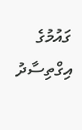ގައުމުގެ އިގްތިސާދު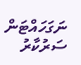ނަގަހައްޓަން ސަރުކާރު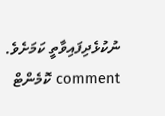ނުކުޅެދިފައިވާތީ ކަމަށެވެ.
comment ކޮމެންޓް